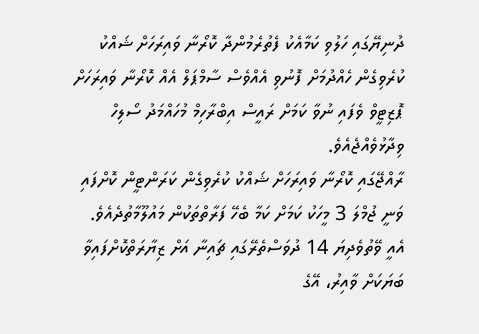ދުނިޔޭގައި ހަލުވި ކަމާއެކު ފެތުރެމުންދާ ކޮރޯނާ ވައިރަހަށް ޝައްކު ކުރެވިގެން ހެއްދުމަށް ފޮނުވި އެއްވެސް ސާމްޕަލް އެއް ކޮރޯނާ ވައިރަހަށް ޕޮޒިޓީވް ވެފައި ނުވާ ކަމަށް ރައީސް އިބްރާހިމް މުހައްމަދު ސޯލިހް ވިދާޅުވެއްޖެއެވެ.
ރާއްޖޭގައި ކޮރޯނާ ވައިރަހަށް ޝައްކު ކުރެވިގެން ކަރަންޓީން ކޮށްފައި ވަނީ ޖުމްލަ 3 މީހަކު ކަމަށް ކަމާ ބެހޭ ފަރާތްތަކުން މައުލޫމާތުދެއެވެ. އެއީ ވޭތުވެދިޔަ 14 ދުވަސްތެރޭގައި ޗައިނާ އަށް ޒިޔާރަތްކޮށްފައިވާ ބަޔަކަށް ވާއިރު، އޭގެ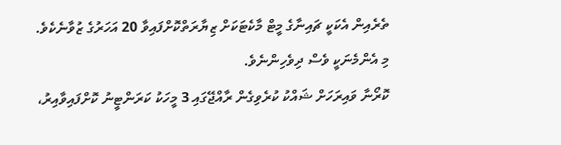ތެރެއިން އެކަކީ ޗައިނާގެ މީޓް މާކެޓަކަށް ޒިޔާރަތްކޮށްފައިވާ 20 އަހަރުގެ ޒުވާނެކެވެ. މި އެންމެނަކީ ވެސް ދިވެހިންނެވެ.
ކޮރޯނާ ވައިރަހަށް ޝައްކު ކުރެވިގެން ރާއްޖޭގައި 3 މީހަކު ކަރަންޓީނު ކޮށްފައިވާއިރު،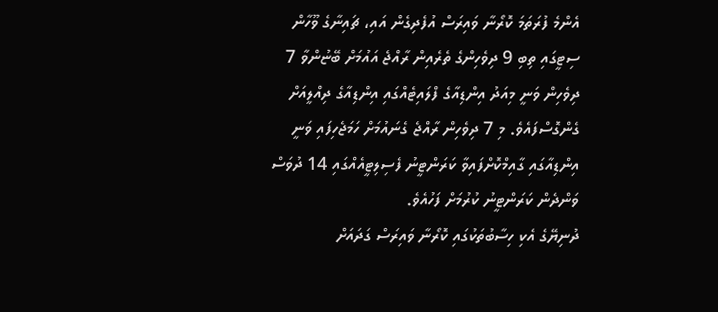އެންމެ ފުރަތަމަ ކޮރޯނާ ވައިރަސް އުފެދިގެން އައި، ޗައިނާގެ ވޫހާން ސިޓީގައި ތިބި 9 ދިވެހިންގެ ތެރެއިން ރާއްޖެ އައުމަށް ބޭޏުންވާ 7 ދިވެހިން ވަނީ މިއަދު އިންޑިއާގެ ފްލައިޓެއްގައި އިންޑިއާގެ ދިއްލީއަށް ގެންގޮސްފައެވެ. މި 7 ދިވެހިން ރާއްޖެ ގެނައުމަށް ހަމަޖެހިފައި ވަނީ އިންޑިއާގައި ގާއިމްކޮށްފައިވާ ކަރަންޓީނު ފެސިލިޓީއެއްގައި 14 ދުވަސް ވަންދެން ކަރަންޓީނު ކުރުމަށް ފަހުއެވެ.
ދުނިޔޭގެ އެކި ހިސާބުތަކުގައި ކޮރޯނާ ވައިރަސް ގަދައަށް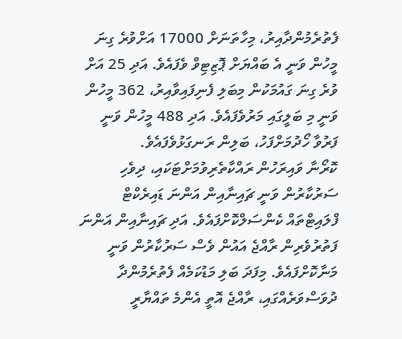ފެތުރެމުންދާއިރު، މިހާތަނަށް 17000 އަށްވުރެ ގިނަ މީހުން ވަނީ އެ ބައްޔަށް ޕޮޒިޓިވް ވެފައެވެ. އަދި 25 އަށް ވުރެ ގިނަ ގައުމަކުން މިބަލި ފެނިފައިވާއިރު، 362 މީހުން ވަނީ މި ބަލީގައި މަރުވެފައެވެ. އަދި 488 މީހުން ވަނީ ފަރުވާ ހޯދުމަށްފަހު، ބަލިން ރަނގަޅުވެފައެވެ.
ކޮރޯނާ ވައިރަހުން ރައްކާތެރިވުމަށްޓަކައި، ދިވެހި ސަރުކާރުން ވަނީ ޗައިނާއިން އަންނަ ޑައިރެކްޓް ފްލައިޓްތައް ކެންސަލްކޮށްފައެވެ. އަދި ޗައިނާއިން އަންނަ ފަތުރުވެރިން ރާއްޖެ އައުން ވެސް ސަރުކާރުން ވަނީ މަނާކޮށްފައެވެ. މިފަދަ ބަލި މަޑުކަމެއް ފެތުރެމުންދާ ދުވަސްވަރެއްގައި، ރާއްޖެ އޮތީ އެންމެ ތައްޔާރީ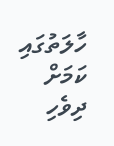ހާލަތުގައި ކަމަށް ދިވެހި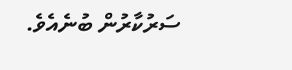ސަރުކާރުން ބުނެއެވެ.